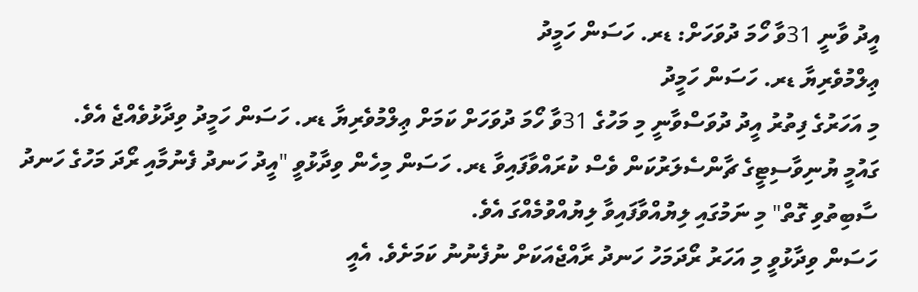އީދު ވާނީ 31ވާ ހޯމަ ދުވަހަށް: ޑރ. ހަސަން ހަމީދު
ޢިލްމުވެރިޔާ ޑރ. ހަސަން ހަމީދު
މި އަހަރުގެ ފިތުރު އީދު ދުވަސްވާނީ މި މަހުގެ 31ވާ ހޯމަ ދުވަހަށް ކަމަށް ޢިލްމުވެރިޔާ ޑރ. ހަސަން ހަމީދު ވިދާޅުވެއްޖެ އެވެ.
ގައުމީ ޔުނިވާސިޓީގެ ޗާންސެލަރުކަން ވެސް ކުރައްވާފައިވާ ޑރ. ހަސަން މިހެން ވިދާޅުވީ "އީދު ހަނދު ފެނުމާއި ރޯދަ މަހުގެ ހަނދު ސާބިތުވި ގޮތް" މި ނަމުގައި ލިޔުއްވާފައިވާ ލިޔުއްވުމެއްގަ އެވެ.
ހަސަން ވިދާޅުވީ މި އަހަރު ރޯދަމަހު ހަނދު ރާއްޖެއަކަށް ނުފެނުނު ކަމަށެވެ. އެއީ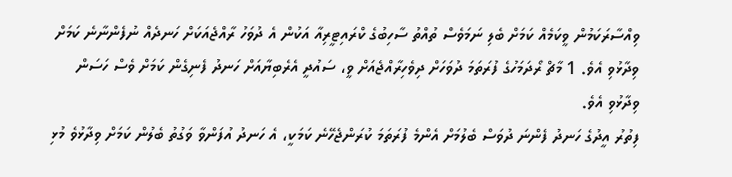ވިއްސާރަކަމުން ވީކަމެއް ކަމަށް ބެލި ނަމަވެސް ތުއްތު ސާހިބުގެ ކްރައިޓީރިއާ އަކުން އެ ދުވަހު ރާއްޖެއަކަށް ހަނދެއް ނުފެންނާނެ ކަމަށް ވިދާޅުވި އެވެ. 1 މާޗް ރޯދަމަހުގެ ފުރަތަމަ ދުވަހަށް ދިވެހިރާއްޖެއަށް ވީ، ސައުދީ އެރެބިޔާއަށް ހަނދު ފެނިގެން ކަމަށް ވެސް ހަސަން ވިދާޅުވި އެވެ.
ފިތުރު އީދުގެ ހަނދު ފެންނަ ދުވަސް ބެލުމަށް އެންމެ ފުރަތަމަ ކުރަންޖެހޭނެ ކަމަކީ، އެ ހަނދު އުފަންވާ ވަގުތު ބެލުން ކަމަށް ވިދާޅުވެ މުޅި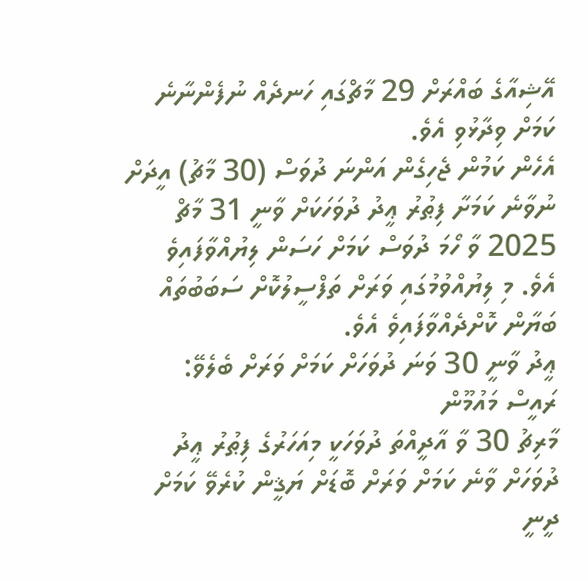އޭޝިއާގެ ބައްރަށް 29 މާޗްގައި ހަނދެއް ނުފެންނާނެ ކަމަށް ވިދާޅުވި އެވެ.
އެހެން ކަމުން ޖެހިގެން އަންނަ ދުވަސް (30 މާޗު) އީދަށް ނުވާނެ ކަމަށާ ފިޠުރު ޢީދު ދުވަހަކަށް ވާނީ 31 މާޗް 2025 ވާ ހޯމަ ދުވަސް ކަމަށް ހަސަން ލިޔުއްވާފައިވެ އެވެ. މި ލިޔުއްވުމުގައި ވަރަށް ތަފްސީލުކޮށް ސަބަބުތައް ބަޔާން ކޮށްދެއްވާފައިވެ އެވެ.
ޢީދު ވާނީ 30 ވަނަ ދުވަހަށް ކަމަށް ވަރަށް ބެލެވޭ: ރައީސް މައުމޫން
މާރިޗު 30 ވާ އާދީއްތަ ދުވަހަކީ މިއަހަރުގެ ފިޠުރު ޢީދު ދުވަހަށް ވާނެ ކަމަށް ވަރަށް ބޮޑަށް ޔަޤީން ކުރެވޭ ކަމަށް ދީނީ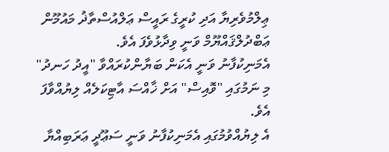ޢިލްމުވެރިޔާ އަދި ކުރީގެ ރައީސް ޢަލްއުސްތާޛު މައުމޫން ޢަބްދުލްޤައްޔޫމް ވަނީ ވިދާޅުވެފަ އެވެ.
އެމަނިކުފާނު ވަނީ އެކަން ބަޔާންކުރައްވާ "އީދު ހަނދު" މި ނަމުގައި "ވޮއިސް" އަށް ޚާއްސަ އާޓިކަލެއް ލިޔުއްވާފަ އެވެ.
އެ ލިޔުއްވުމުގައި އެމަނިކުފާނު ވަނީ ސަޢޫދީ ޢަރަބިއްޔާ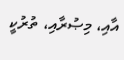އާއި، މިޞުރާއި، ތުރުކީ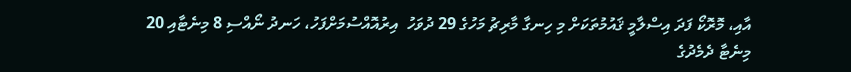އާއި، މޮރޮކޯ ފަދަ އިސްލާމީ ޤައުމުތަކަށް މި ހިނގާ މާރިޗު މަހުގެ 29 ދުވަހު  އިރުއޮއްސުމަށްފަހު، ހަނދު ނޯއްސި 8 މިނެޓާއި 20 މިނެޓާ ދެމެދުގެ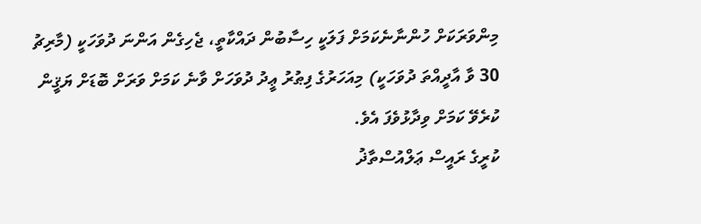މިންވަރަކަށް ހުންނާނެކަމަށް ފަލަކީ ހިސާބުން ދައްކާތީ، ޖެހިގެން އަންނަ ދުވަހަކީ (މާރިޗު 30 ވާ އާދީއްތަ ދުވަހަކީ) މިއަހަރުގެ ފިޠުރު ޢީދު ދުވަހަށް ވާނެ ކަމަށް ވަރަށް ބޮޑަށް ޔަޤީން ކުރެވޭ ކަމަށް ވިދާޅުވެފަ އެވެ.
ކުރީގެ ރައީސް ޢަލްއުސްތާޛު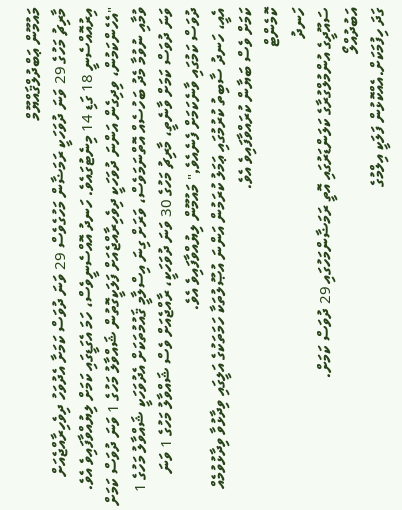މައުމޫން ޢަބްދުލްޤައްޔޫމް
މާރިޗު މަހުގެ 29 ވަނަ ދުވަހަކީ ރަމަޟާން މަހުގެވެސް 29 ވަނަ ދުވަސް ކަމަށާ އެދުވަހު ދިވެހިރާއްޖެއަށް އިރުއޮއްސެނީ 18 ގަޑި 14 މިނެޓުގައެވެ. ހަނދު އޮއްސެނީވެސް، ހަމަ އެގަޑީގައި ކަމަށް ލިޔުއްވާފައިވެ އެވެ.
"އެހެންކަމުން، ވިދިގެން އަންނަ ދުވަހަކީ ދިވެހިރާއްޖެއަށް ފަލަކީގޮތުން ޝައްވާލު މަހުގެ 1 ވަނަ ދުވަސް ކަމަށް ވުމާއި ނުވުމާ މެދު ބަހުސެއް އޮތްނަމަވެސް، ވަރަށް ގިނަ އިސްލާމީ ޤައުމުތަކަށް އެދުވަހަކީ ޝައްވާލު މަހުގެ 1 ވަނަ ދުވަސް ކަމަށް ވާނެތީ، މާރިޗު މަހުގެ 30 ވަނަ ދުވަހަކީ، ރާއްޖެއަށް ވެސް ޝައްވާލު މަހުގެ 1 ވަނަ ދުވަސް ކަމުގައި ވާނެކަމަށް ފެނެއެވެ," މައުމޫން ލިޔުއްވާފައިވެ އެވެ.
އެއީ، ހަނދު ސާބިތު ކުރުމުގައި ޢަމަލު ކުރަމުން އަންނަ އުޞޫލުތަކާ ހަމަތަކުގެ އަލީގައި ވިދާޅުވާ ވިދާޅުވުމެއް ކަމަށް ވެސް ބަޔާން ކުރައްވާފައިވެ އެވެ.
ކޮމެންޓް
ހަނދު
ސައޫދީގެ އުންމުލްގުރާގެ ކަލަންޑަރުގައި އޮތީ ރަމަޟާންމަހުގައި 29 ދުވަސް ކަމަށް.
އަބުދުއްލޯ
ގަދަ ހިފުމަކަށް.އެއްކޮޅުން ފަލަކީ އިލްމުގެ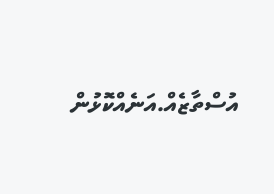އުސްތާޒެއް.އަނެއްކޮޅުން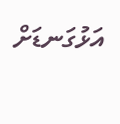އަޅުގަނޑަށް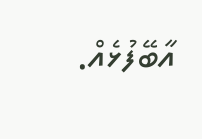އާބޭފުޅެއް.